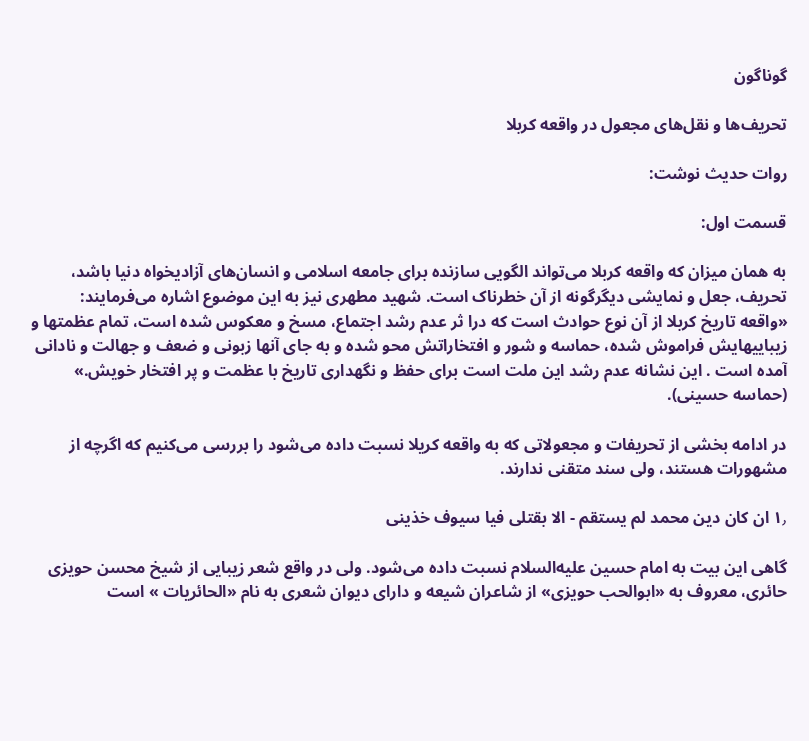گوناگون

تحریف‌ها و نقل‌های مجعول در واقعه کربلا

روات حدیث نوشت:

قسمت اول:

به همان میزان که واقعه کربلا می‌تواند الگویی سازنده برای جامعه اسلامی و انسان‌های آزادیخواه دنیا باشد، تحریف، جعل و نمایشی دیگرگونه از آن خطرناک است. شهید مطهری نیز به این موضوع اشاره می‌فرمایند: «واقعه تاریخ کربلا از آن نوع حوادث است که درا ثر عدم رشد اجتماع، مسخ و معکوس شده است، تمام عظمتها و زیباییهایش فراموش شده، حماسه و شور و افتخاراتش محو شده و به جای آنها زبونی و ضعف و جهالت و نادانی آمده است . این نشانه عدم رشد این ملت است برای حفظ و نگهداری تاریخ با عظمت و پر افتخار خویش.» (حماسه حسینی).

در ادامه بخشی از تحریفات و مجعولاتی که به واقعه کریلا نسبت داده می‌شود را بررسی می‌کنیم که اگرچه از مشهورات هستند، ولی سند متقنی ندارند.

۱٫ ان کان دین محمد لم یستقم - الا بقتلی فیا سیوف خذینی

گاهی این بیت به امام حسین علیه‌السلام نسبت داده می‌شود. ولی در واقع شعر زیبایی از شیخ محسن حویزی حائری، معروف به «ابوالحب حویزی» از شاعران شیعه و دارای دیوان شعری به نام «الحائریات » است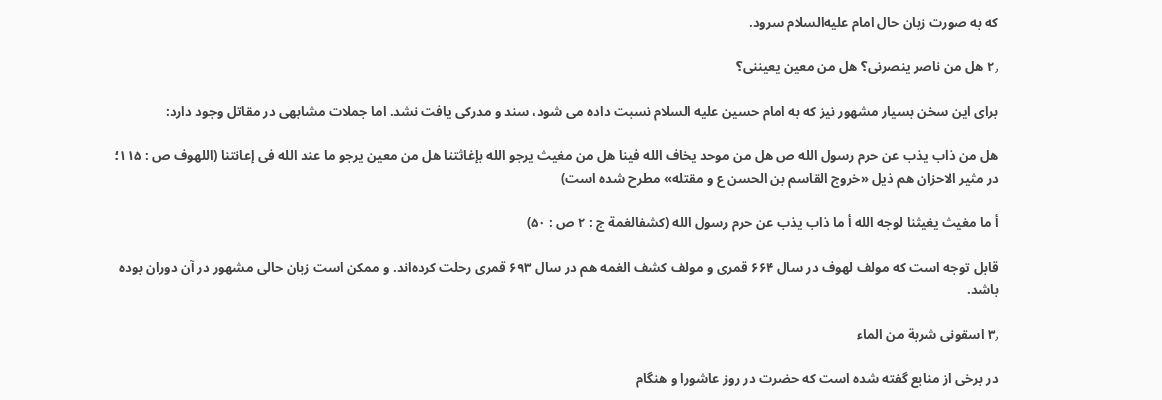که به صورت زبان حال امام علیه‌السلام سرود.

۲٫ هل من ناصر ینصرنی؟ هل من معین یعیننی؟

برای این سخن بسیار مشهور نیز که به امام حسین علیه السلام نسبت داده می شود، سند و مدرکی یافت نشد. اما جملات مشابهی در مقاتل وجود دارد:

هل من ذاب یذب عن حرم رسول الله ص هل من موحد یخاف الله فینا هل من مغیث یرجو الله بإغاثتنا هل من معین یرجو ما عند الله فی إعانتنا (اللهوف ص : ۱۱۵؛ در مثیر الاحزان هم ذیل «خروج القاسم بن الحسن ع و مقتله» مطرح شده است)

أ ما مغیث یغیثنا لوجه الله أ ما ذاب یذب عن حرم رسول الله (کشفالغمة ج : ۲ ص : ۵۰)

قابل توجه است که مولف لهوف در سال ۶۶۴ قمری و مولف کشف الغمه هم در سال ۶۹۳ قمری رحلت کرده‌اند. و ممکن است زبان حالی مشهور در آن دوران بوده باشد.

۳٫ اسقونی شربة من الماء

در برخی از منابع گفته شده است که حضرت در روز عاشورا و هنگام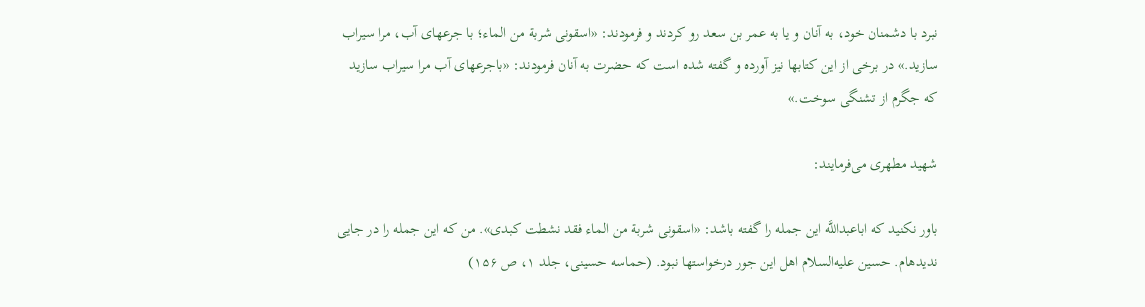نبرد با دشمنان خود، به آنان و یا به عمر بن سعد رو کردند و فرمودند: «اسقونی شربة من الماء؛ با جرعهای آب، مرا سیراب سازید.» در برخی از این کتابها نیز آورده و گفته شده است که حضرت به آنان فرمودند: «باجرعهای آب مرا سیراب سازید که جگرم از تشنگی سوخت.»

شهید مطهری می‌فرمایند:

باور نکنید که اباعبداللَّه این جمله را گفته باشد: «اسقونی شربة من الماء فقد نشطت کبدی». من که این جمله را در جایی ندیدهام. حسین علیه‌السلام اهل این جور درخواستها نبود. (حماسه حسینی، جلد ۱، ص ۱۵۶)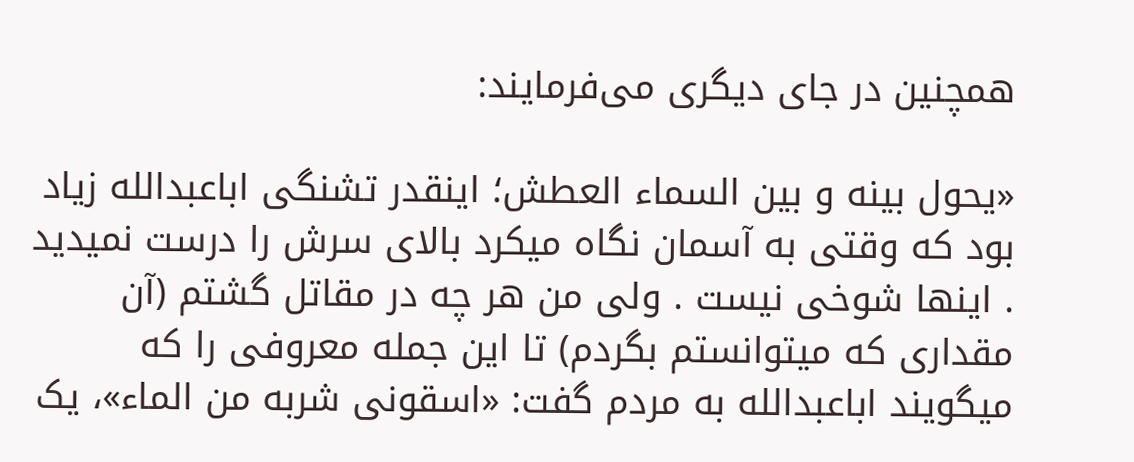همچنین در جای دیگری می‌فرمایند:

«یحول بینه و بین السماء العطش؛ اینقدر تشنگی اباعبدالله زیاد بود که وقتی به آسمان نگاه میکرد بالای سرش را درست نمیدید . اینها شوخی نیست . ولی من هر چه در مقاتل گشتم (آن مقداری که میتوانستم بگردم) تا این جمله معروفی را که میگویند اباعبدالله به مردم گفت: «اسقونی شربه من الماء»، یک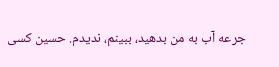جرعه آب به من بدهید، ببینم، ندیدم. حسین کسی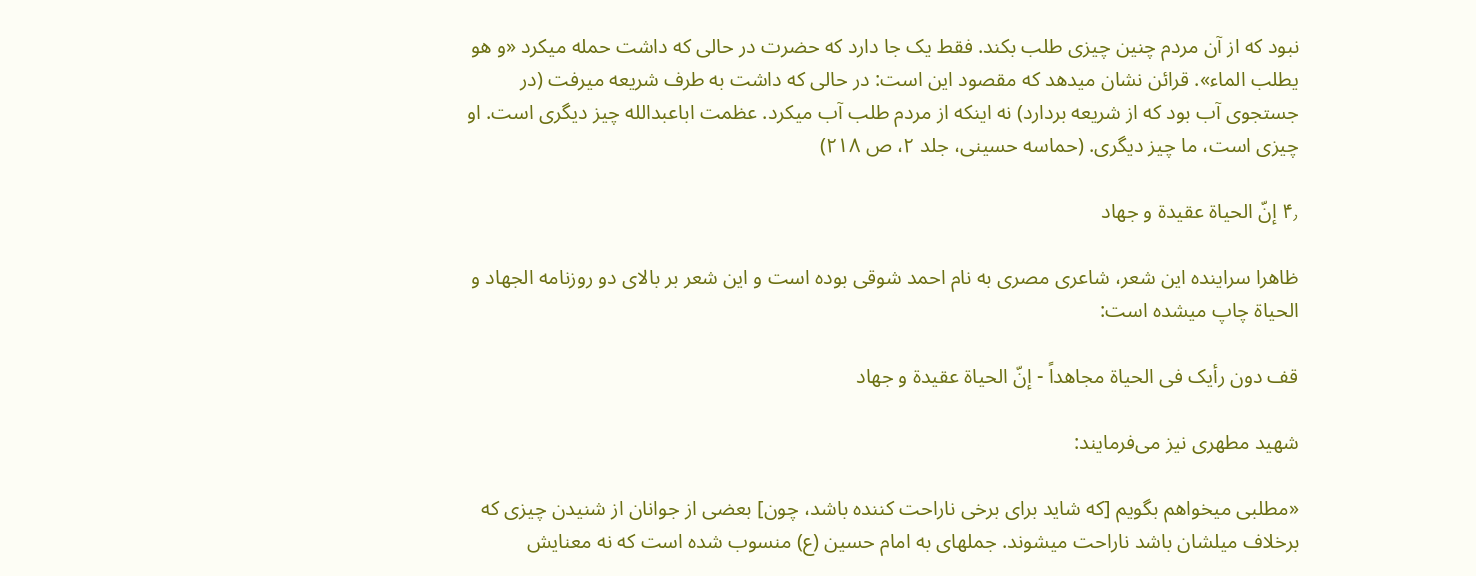نبود که از آن مردم چنین چیزی طلب بکند. فقط یک جا دارد که حضرت در حالی که داشت حمله میکرد «و هو یطلب الماء». قرائن نشان میدهد که مقصود این است: در حالی که داشت به طرف شریعه میرفت (در جستجوی آب بود که از شریعه بردارد) نه اینکه از مردم طلب آب میکرد. عظمت اباعبدالله چیز دیگری است. او چیزی است، ما چیز دیگری. (حماسه حسینی، جلد ۲، ص ۲۱۸)

۴٫ إنّ الحیاة عقیدة و جهاد

ظاهرا سراینده این شعر، شاعری مصری به نام احمد شوقی بوده است و این شعر بر بالای دو روزنامه الجهاد و الحیاة چاپ میشده است:

قف دون رأیک فی الحیاة مجاهداً - إنّ الحیاة عقیدة و جهاد

شهید مطهری نیز می‌فرمایند:

«مطلبی میخواهم بگویم [که شاید برای برخی ناراحت کننده باشد، چون] بعضی از جوانان از شنیدن چیزی که برخلاف میلشان باشد ناراحت میشوند. جملهای به امام حسین (ع) منسوب شده است که نه معنایش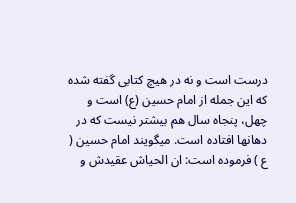درست است و نه در هیچ کتابی گفته شده که این جمله از امام حسین (ع) است و چهل، پنجاه سال هم بیشتر نیست که در دهانها افتاده است. میگویند امام حسین ( ع ) فرموده است: ان الحیاش عقیدش و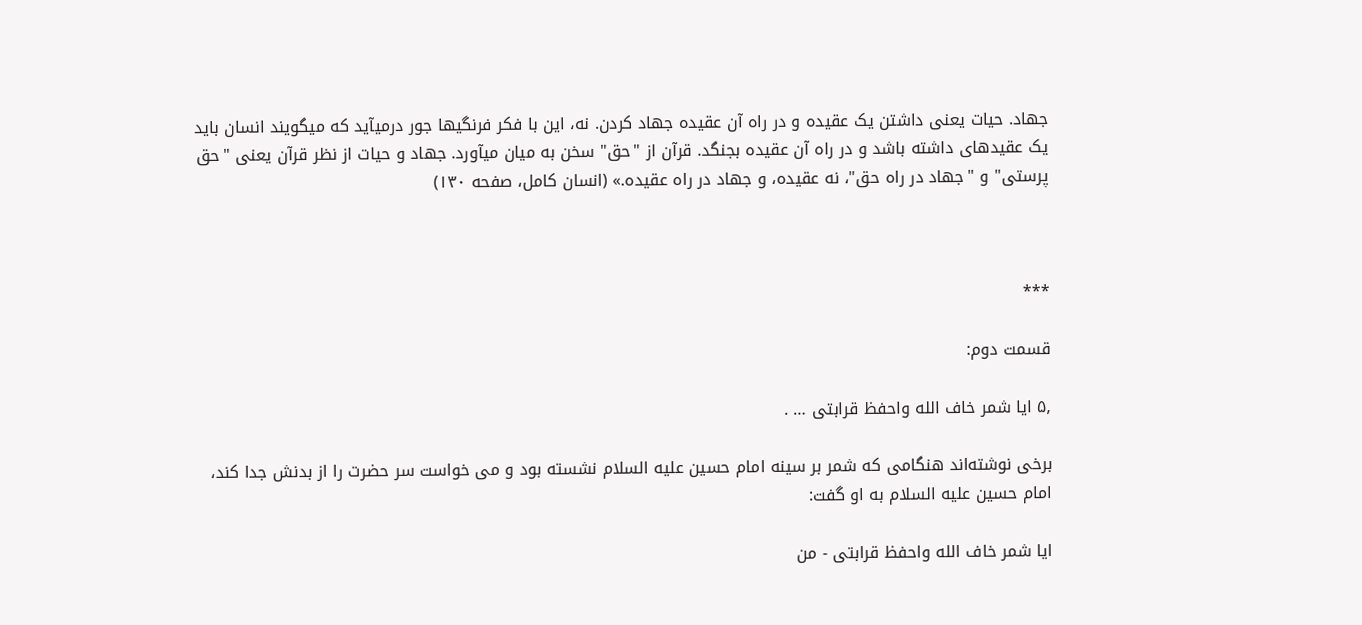جهاد. حیات یعنی داشتن یک عقیده و در راه آن عقیده جهاد کردن. نه، این با فکر فرنگیها جور درمیآید که میگویند انسان باید یک عقیدهای داشته باشد و در راه آن عقیده بجنگد. قرآن از "حق" سخن به میان میآورد. جهاد و حیات از نظر قرآن یعنی "حق پرستی" و "جهاد در راه حق"، نه عقیده، و جهاد در راه عقیده.» (انسان کامل، صفحه ۱۳۰)



***

قسمت دوم:

۵٫ ایا شمر خاف الله واحفظ قرابتی … .

برخی نوشته‌اند هنگامی که شمر بر سینه امام حسین علیه السلام نشسته بود و می خواست سر حضرت را از بدنش جدا کند، امام حسین علیه السلام به او گفت:

ایا شمر خاف الله واحفظ قرابتی - من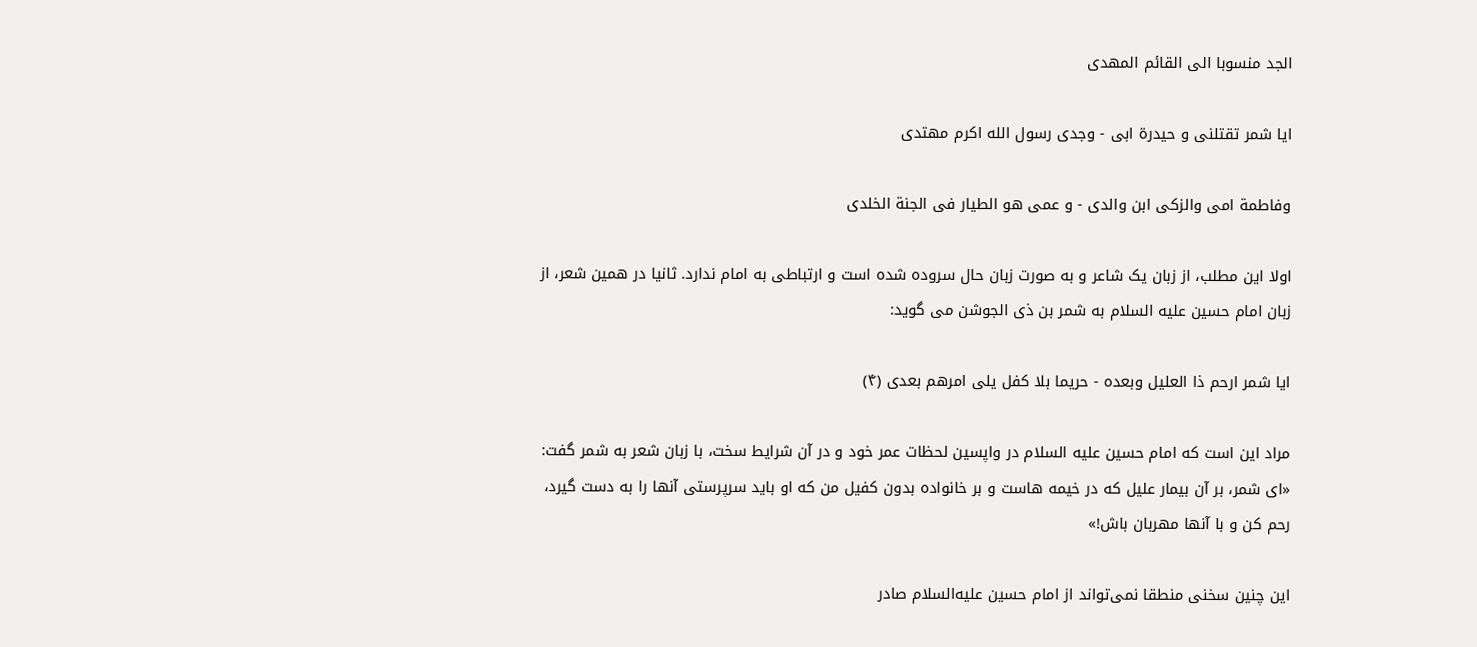الجد منسوبا الی القائم المهدی

ایا شمر تقتلنی و حیدرة ابی - وجدی رسول الله اکرم مهتدی

وفاطمة امی والزکی ابن والدی - و عمی هو الطیار فی الجنة الخلدی

اولا این مطلب، از زبان یک شاعر و به صورت زبان حال سروده شده است و ارتباطی به امام ندارد. ثانیا در همین شعر، از زبان امام حسین علیه السلام به شمر بن ذی الجوشن می گوید:

ایا شمر ارحم ذا العلیل وبعده - حریما بلا کفل یلی امرهم بعدی (۴)

مراد این است که امام حسین علیه السلام در واپسین لحظات عمر خود و در آن شرایط سخت، با زبان شعر به شمر گفت: «ای شمر، بر آن بیمار علیل که در خیمه هاست و بر خانواده بدون کفیل من که او باید سرپرستی آنها را به دست گیرد، رحم کن و با آنها مهربان باش!»

این چنین سخنی منطقا نمی‌تواند از امام حسین علیه‌السلام صادر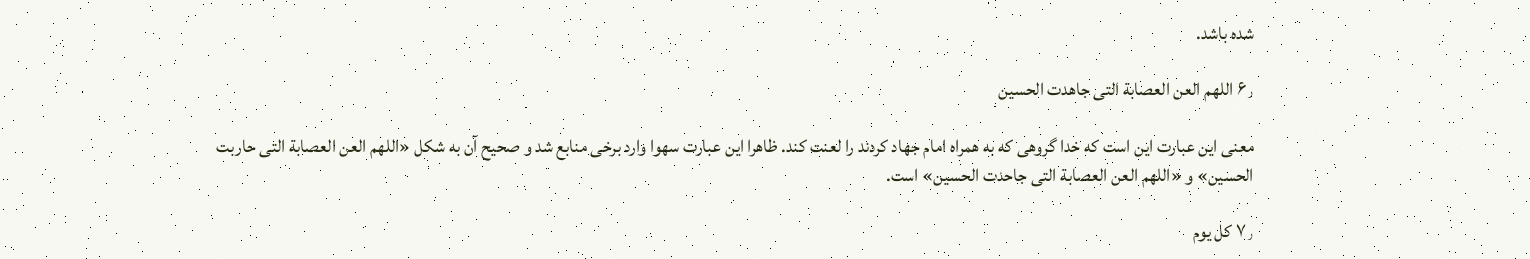شده باشد.

۶٫ اللهم العن العصابة التی جاهدت الحسین

معنی این عبارت این است که خدا گروهی که به همراه امام جهاد کردند را لعنت کند. ظاهرا این عبارت سهوا وارد برخی منابع شد و صحیح آن به شکل «اللهم العن العصابة التی حاربت الحسین» و «اللهم العن العصابة التی جاحدت الحسین» است.

۷٫ کل یوم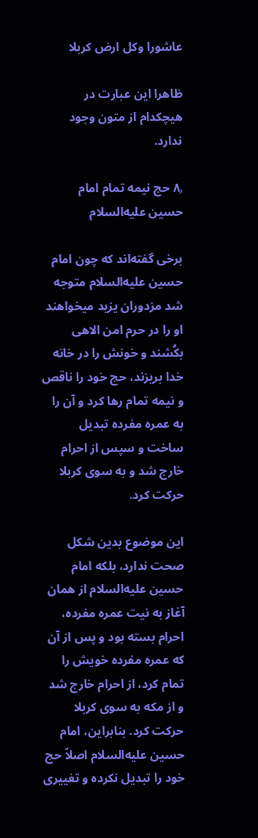عاشورا وکل ارض کربلا

ظاهرا این عبارت در هیچکدام از متون وجود ندارد.

۸٫ حج نیمه تمام امام حسین علیه‌السلام

برخی گفته‌اند که چون امام حسین علیه‌السلام متوجه شد مزدوران یزید میخواهند او را در حرم امن الاهی بکُشند و خونش را در خانه خدا بریزند، حج خود را ناقص و نیمه تمام رها کرد و آن را به عمره مفرده تبدیل ساخت و سپس از احرام خارج شد و به سوی کربلا حرکت کرد.

این موضوع بدین شکل صحت ندارد، بلکه امام حسین علیه‌السلام از همان آغاز به نیت عمره مفرده، احرام بسته بود و پس از آن که عمره مفرده خویش را تمام کرد، از احرام خارج شد و از مکه به سوی کربلا حرکت کرد. بنابراین، امام حسین علیه‌السلام اصلاً حج خود را تبدیل نکرده و تغییری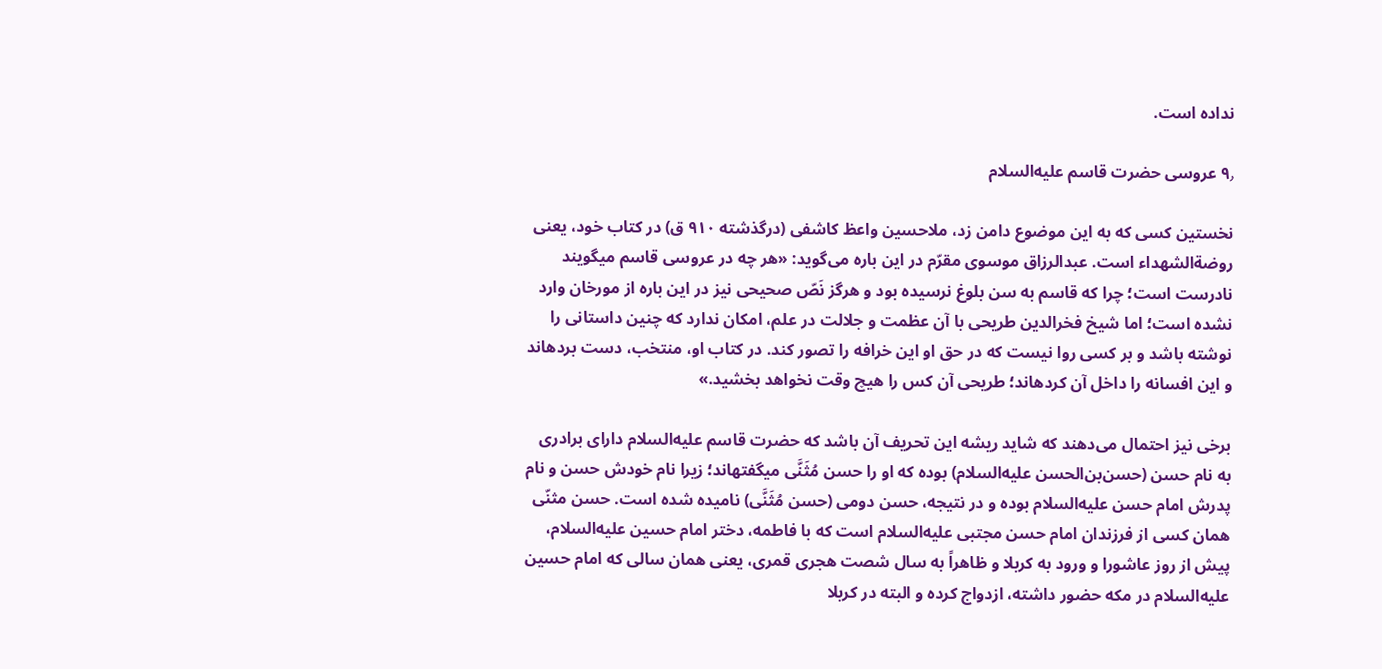نداده است.

۹٫ عروسی حضرت قاسم علیه‌السلام

نخستین کسی که به این موضوع دامن زد، ملاحسین واعظ کاشفی (درگذشته ۹۱۰ ق) در کتاب خود، یعنی روضة‌الشهداء است. عبدالرزاق موسوی مقرّم در این باره می‌گوید: «هر چه در عروسی قاسم میگویند نادرست است؛ چرا که قاسم به سن بلوغ نرسیده بود و هرگز نَصّ صحیحی نیز در این باره از مورخان وارد نشده است؛ اما شیخ فخرالدین طریحی با آن عظمت و جلالت در علم، امکان ندارد که چنین داستانی را نوشته باشد و بر کسی روا نیست که در حق او این خرافه را تصور کند. در کتاب او، منتخب، دست بردهاند و این افسانه را داخل آن کردهاند؛ طریحی آن کس را هیچ وقت نخواهد بخشید.»

برخی نیز احتمال می‌دهند که شاید ریشه این تحریف آن باشد که حضرت قاسم علیه‌السلام دارای برادری به نام حسن (حسن‌بن‌الحسن علیه‌السلام) بوده که او را حسن مُثَنَّی میگفتهاند؛ زیرا نام خودش حسن و نام پدرش امام حسن علیه‌السلام بوده و در نتیجه، حسن دومی (حسن مُثَنَّی) نامیده شده است. حسن مثنّی همان کسی از فرزندان امام حسن مجتبی علیه‌السلام است که با فاطمه، دختر امام حسین علیه‌السلام، پیش از روز عاشورا و ورود به کربلا و ظاهراً به سال شصت هجری قمری، یعنی همان سالی که امام حسین علیه‌السلام در مکه حضور داشته، ازدواج کرده و البته در کربلا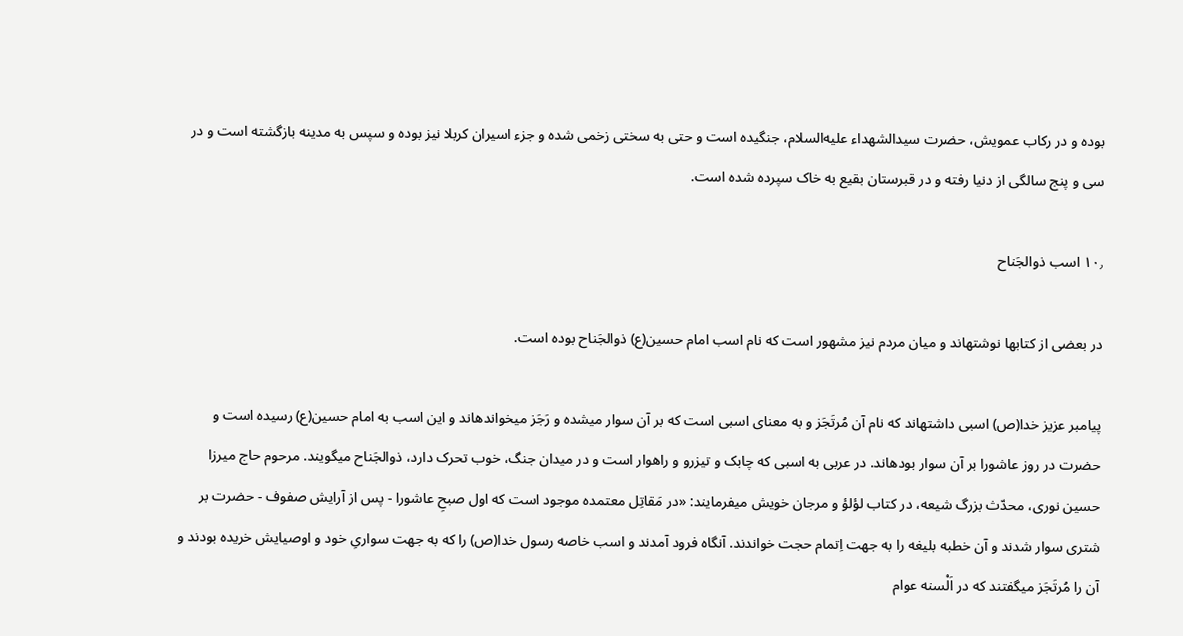بوده و در رکاب عمویش، حضرت سیدالشهداء علیه‌السلام، جنگیده است و حتی به سختی زخمی شده و جزء اسیران کربلا نیز بوده و سپس به مدینه بازگشته است و در سی و پنج سالگی از دنیا رفته و در قبرستان بقیع به خاک سپرده شده است.

۱۰٫ اسب ذوالجَناح

در بعضی از کتابها نوشتهاند و میان مردم نیز مشهور است که نام اسب امام حسین(ع) ذوالجَناح بوده است.

پیامبر عزیز خدا(ص) اسبی داشتهاند که نام آن مُرتَجَز و به معنای اسبی است که بر آن سوار میشده و رَجَز میخواندهاند و این اسب به امام حسین(ع) رسیده است و حضرت در روز عاشورا بر آن سوار بودهاند. در عربی به اسبی که چابک و تیزرو و راهوار است و در میدان جنگ، خوب تحرک دارد، ذوالجَناح میگویند. مرحوم حاج میرزا حسین نوری، محدّث بزرگ شیعه، در کتاب لؤلؤ و مرجان خویش میفرمایند: «در مَقاتِل معتمده موجود است که اول صبحِ عاشورا - پس از آرایش صفوف - حضرت بر شتری سوار شدند و آن خطبه بلیغه را به جهت اِتمام حجت خواندند. آنگاه فرود آمدند و اسب خاصه رسول خدا(ص) را که به جهت سواریِ خود و اوصیایش خریده بودند و آن را مُرتَجَز میگفتند که در اَلْسنه عوام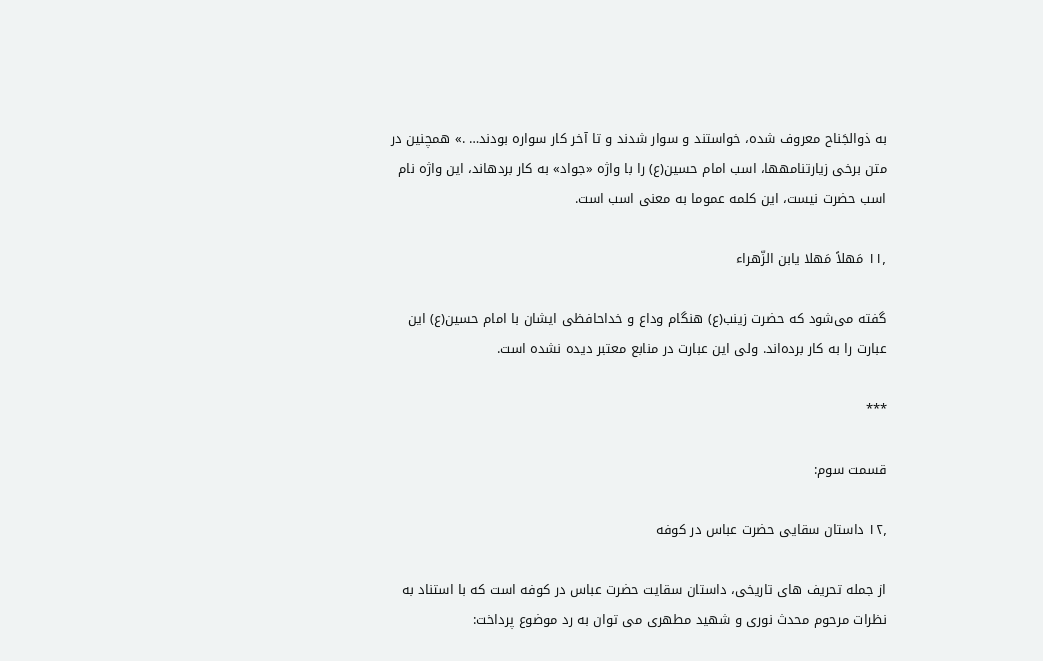به ذوالجَناح معروف شده، خواستند و سوار شدند و تا آخر کار سواره بودند… .» همچنین در متن برخی زیارتنامهها، اسب امام حسین(ع) را با واژه «جواد» به کار بردهاند، این واژه نام اسب حضرت نیست، این کلمه عموما به معنی اسب است.

۱۱٫ مَهلاً مَهلا یابن الزّهراء

گفته می‌شود که حضرت زینب(ع) هنگام وداع و خداحافظی ایشان با امام حسین(ع) این عبارت را به کار برده‌اند. ولی این عبارت در منابع معتبر دیده نشده است.

***

قسمت سوم:

۱۲٫ داستان سقایی حضرت عباس در کوفه

از جمله تحریف های تاریخی، داستان سقایت حضرت عباس در کوفه است که با استناد به نظرات مرحوم محدث نوری و شهید مطهری می توان به رد موضوع پرداخت: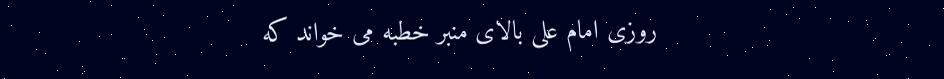روزی امام علی بالای منبر خطبه می خواند که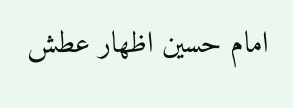امام حسین اظهار عطش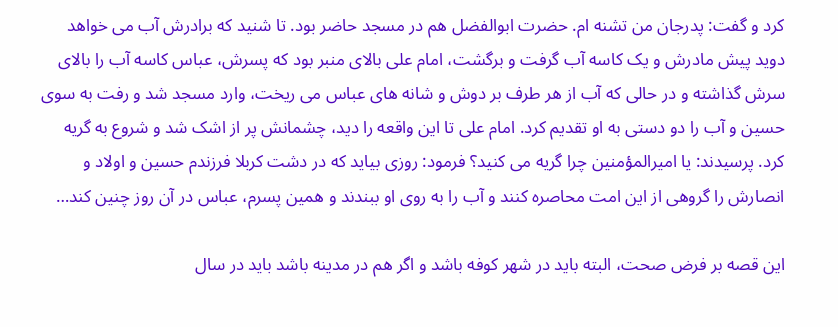کرد و گفت: پدرجان من تشنه ام. حضرت ابوالفضل هم در مسجد حاضر بود. تا شنید که برادرش آب می خواهد دوید پیش مادرش و یک کاسه آب گرفت و برگشت، امام علی بالای منبر بود که پسرش، عباس کاسه آب را بالای سرش گذاشته و در حالی که آب از هر طرف بر دوش و شانه های عباس می ریخت، وارد مسجد شد و رفت به سوی حسین و آب را دو دستی به او تقدیم کرد. امام علی تا این واقعه را دید، چشمانش پر از اشک شد و شروع به گریه کرد. پرسیدند: یا امیرالمؤمنین چرا گریه می کنید؟ فرمود: روزی بیاید که در دشت کربلا فرزندم حسین و اولاد و انصارش را گروهی از این امت محاصره کنند و آب را به روی او ببندند و همین پسرم، عباس در آن روز چنین کند…

این قصه بر فرض صحت، البته باید در شهر کوفه باشد و اگر هم در مدینه باشد باید در سال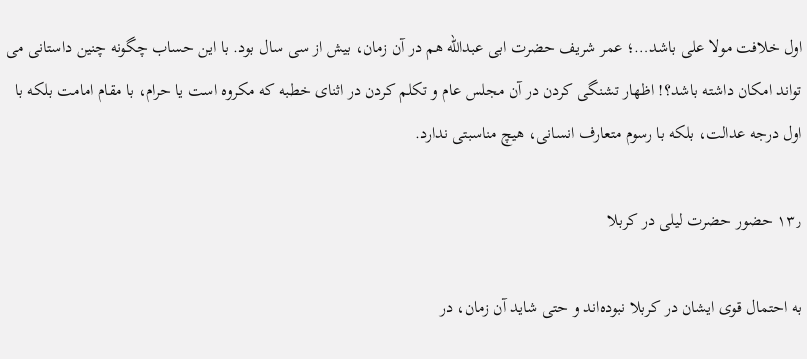اول خلافت مولا علی باشد…؛ عمر شریف حضرت ابی عبدالله هم در آن زمان، بیش از سی سال بود. با این حساب چگونه چنین داستانی می تواند امکان داشته باشد؟! اظهار تشنگی کردن در آن مجلس عام و تکلم کردن در اثنای خطبه که مکروه است یا حرام، با مقام امامت بلکه با اول درجه عدالت، بلکه با رسوم متعارف انسانی، هیچ مناسبتی ندارد.

۱۳٫ حضور حضرت لیلی در کربلا

به احتمال قوی ایشان در کربلا نبوده‌اند و حتی شاید آن زمان، در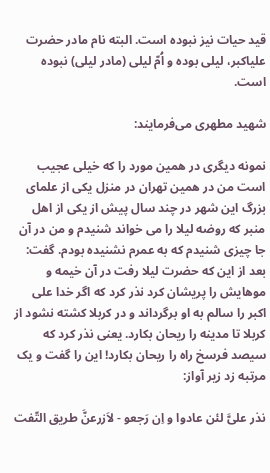قید حیات نیز نبوده است. البته نام مادر حضرت علیاکبر، لیلی بوده و اُمّ لیلی (مادر لیلی) نبوده است.

شهید مطهری می‌فرمایند:

نمونه دیگری در همین مورد را که خیلی عجیب است من در همین تهران در منزل یکی از علمای بزرگ این شهر در چند سال پیش از یکی از اهل منبر که روضه لیلا را می خواند شنیدم و من در آن جا چیزی شنیدم که به عمرم نشنیده بودم. گفت: بعد از این که حضرت لیلا رفت در آن خیمه و موهایش را پریشان کرد نذر کرد که اگر خدا علی اکبر را سالم به او برگرداند و در کربلا کشته نشود از کربلا تا مدینه را ریحان بکارد. یعنی نذر کرد که سیصد فرسخ راه را ریحان بکارد! این را گفت و یک مرتبه زد زیر آواز:

نذر علیَّ لئن عادوا و اِن رَجعو - لاَزرعنَّ طریق التّفت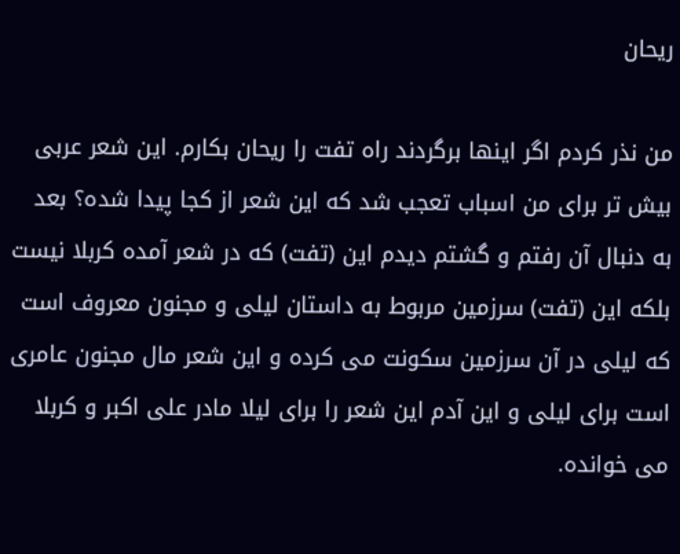ریحان

من نذر کردم اگر اینها برگردند راه تفت را ریحان بکارم. این شعر عربی بیش تر برای من اسباب تعجب شد که این شعر از کجا پیدا شده؟ بعد به دنبال آن رفتم و گشتم دیدم این (تفت) که در شعر آمده کربلا نیست بلکه این (تفت) سرزمین مربوط به داستان لیلی و مجنون معروف است که لیلی در آن سرزمین سکونت می کرده و این شعر مال مجنون عامری است برای لیلی و این آدم این شعر را برای لیلا مادر علی اکبر و کربلا می خوانده.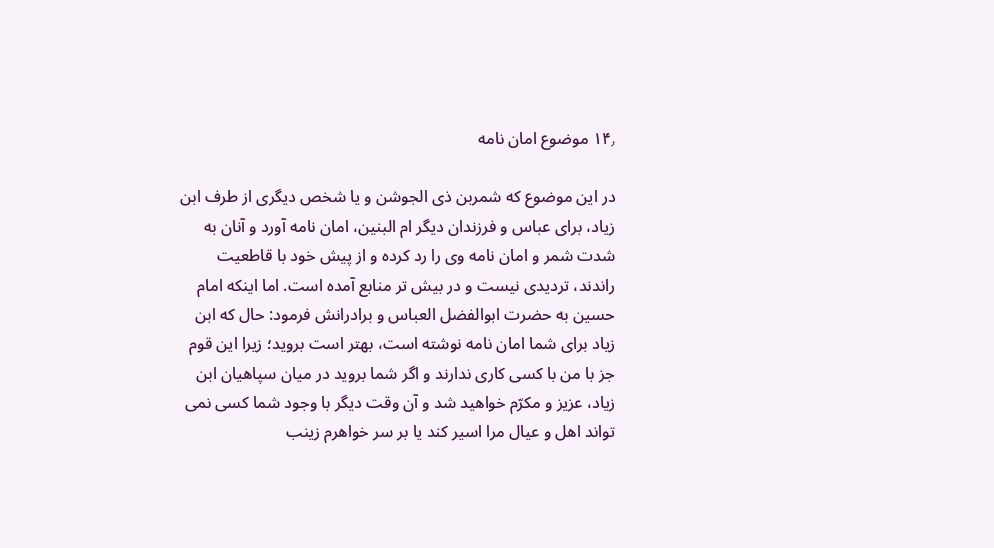۱۴٫ موضوع امان نامه

در این موضوع که شمربن ذی الجوشن و یا شخص دیگری از طرف ابن زیاد، برای عباس و فرزندان دیگر ام البنین، امان نامه آورد و آنان به شدت شمر و امان نامه وی را رد کرده و از پیش خود با قاطعیت راندند، تردیدی نیست و در بیش تر منابع آمده است. اما اینکه امام حسین به حضرت ابوالفضل العباس و برادرانش فرمود: حال که ابن زیاد برای شما امان نامه نوشته است، بهتر است بروید؛ زیرا این قوم جز با من با کسی کاری ندارند و اگر شما بروید در میان سپاهیان ابن زیاد، عزیز و مکرّم خواهید شد و آن وقت دیگر با وجود شما کسی نمی تواند اهل و عیال مرا اسیر کند یا بر سر خواهرم زینب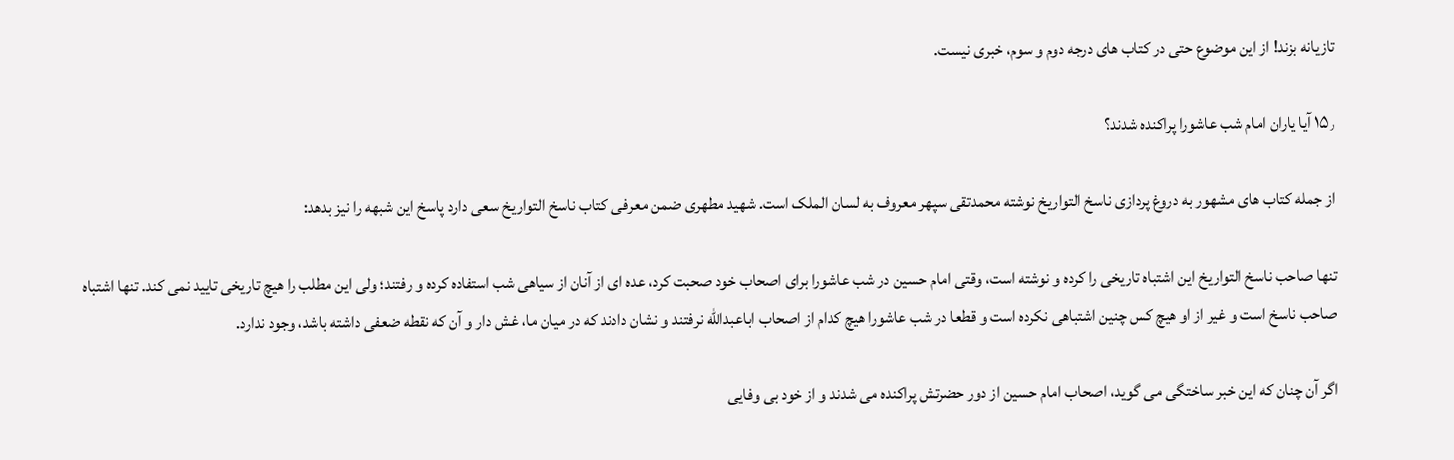تازیانه بزند! از این موضوع حتی در کتاب های درجه دوم و سوم، خبری نیست.

۱۵٫ آیا یاران امام شب عاشورا پراکنده شدند؟

از جمله کتاب های مشهور به دروغ پردازی ناسخ التواریخ نوشته محمدتقی سپهر معروف به لسان الملک است. شهید مطهری ضمن معرفی کتاب ناسخ التواریخ سعی دارد پاسخ این شبهه را نیز بدهد:

تنها صاحب ناسخ التواریخ این اشتباه تاریخی را کرده و نوشته است، وقتی امام حسین در شب عاشورا برای اصحاب خود صحبت کرد، عده ای از آنان از سیاهی شب استفاده کرده و رفتند؛ ولی این مطلب را هیچ تاریخی تایید نمی کند. تنها اشتباه صاحب ناسخ است و غیر از او هیچ کس چنین اشتباهی نکرده است و قطعا در شب عاشورا هیچ کدام از اصحاب اباعبدالله نرفتند و نشان دادند که در میان ما، غش دار و آن که نقطه ضعفی داشته باشد، وجود ندارد.

اگر آن چنان که این خبر ساختگی می گوید، اصحاب امام حسین از دور حضرتش پراکنده می شدند و از خود بی وفایی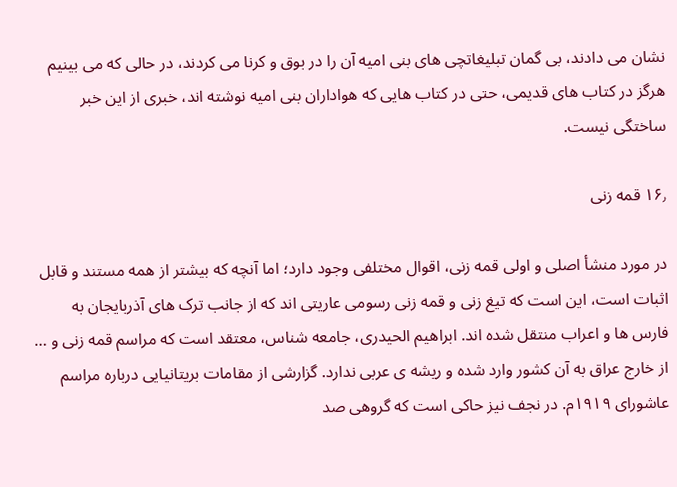نشان می دادند، بی گمان تبلیغاتچی های بنی امیه آن را در بوق و کرنا می کردند، در حالی که می بینیم هرگز در کتاب های قدیمی، حتی در کتاب هایی که هواداران بنی امیه نوشته اند، خبری از این خبر ساختگی نیست.

۱۶٫ قمه زنی

در مورد منشأ اصلی و اولی قمه زنی، اقوال مختلفی وجود دارد؛ اما آنچه که بیشتر از همه مستند و قابل اثبات است، این است که تیغ زنی و قمه زنی رسومی عاریتی اند که از جانب ترک های آذربایجان به فارس ها و اعراب منتقل شده اند. ابراهیم الحیدری، جامعه شناس، معتقد است که مراسم قمه زنی و … از خارج عراق به آن کشور وارد شده و ریشه ی عربی ندارد. گزارشی از مقامات بریتانیایی درباره مراسم عاشورای ۱۹۱۹م. در نجف نیز حاکی است که گروهی صد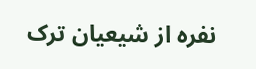نفره از شیعیان ترک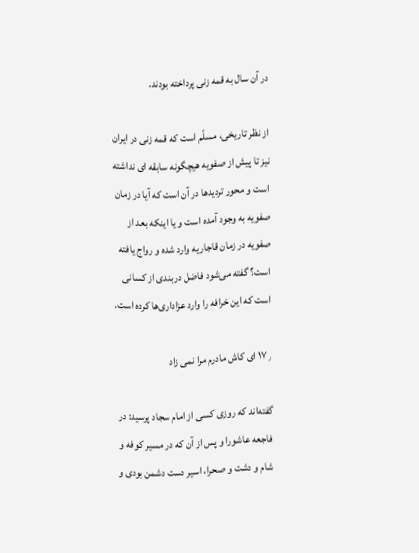در آن سال به قمه زنی پرداخته بودند.

از نظر تاریخی، مسلّم است که قمه زنی در ایران نیز تا پیش از صفویه هیچگونه سابقه ای نداشته است و محور تردیدها در آن است که آیا در زمان صفویه به وجود آمده است و یا اینکه بعد از صفویه در زمان قاجاریه وارد شده و رواج یافته است؟ گفته می‌شود فاضل دربندی از کسانی است که این خرافه را وارد عزاداری‌ها کرده است.

۱۷٫ ای کاش مادرم مرا نمی زاد

گفته‌اند که روزی کسی از امام سجاد پرسید: در فاجعه عاشورا و پس از آن که در مسیر کوفه و شام و دشت و صحرا، اسیر دست دشمن بودی و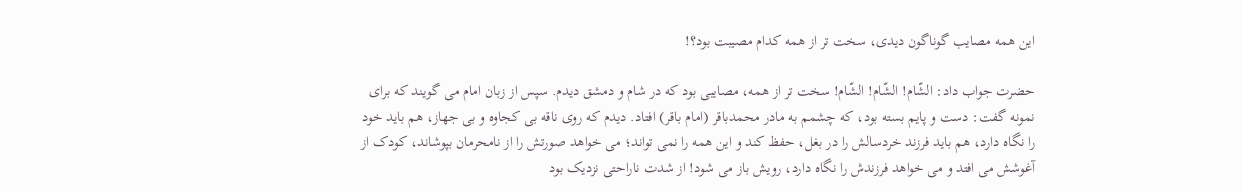این همه مصایب گوناگون دیدی، سخت تر از همه کدام مصیبت بود؟!

حضرت جواب داد: الشّام! الشّام! الشّام! سخت تر از همه، مصایبی بود که در شام و دمشق دیدم. سپس از زبان امام می گویند که برای نمونه گفت: دست و پایم بسته بود، که چشمم به مادر محمدباقر (امام باقر) افتاد. دیدم که روی ناقه بی کجاوه و بی جهاز، هم باید خود را نگاه دارد، هم باید فرزند خردسالش را در بغل، حفظ کند و این همه را نمی تواند؛ می خواهد صورتش را از نامحرمان بپوشاند، کودک از آغوشش می افتد و می خواهد فرزندش را نگاه دارد، رویش باز می شود! از شدت ناراحتی نزدیک بود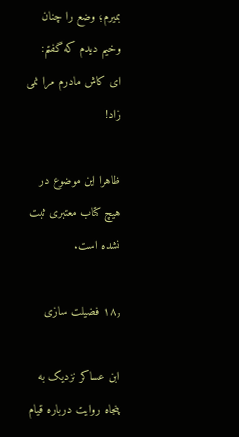بمیرم؛ وضع را چنان وخیم دیدم که گفتم: ای کاش مادرم مرا نمی زاد!

ظاهرا این موضوع در هیچ کتاب معتبری ثبت نشده است.

۱۸٫ فضیلت سازی

ابن عساکر نزدیک به پنجاه روایت درباره قیام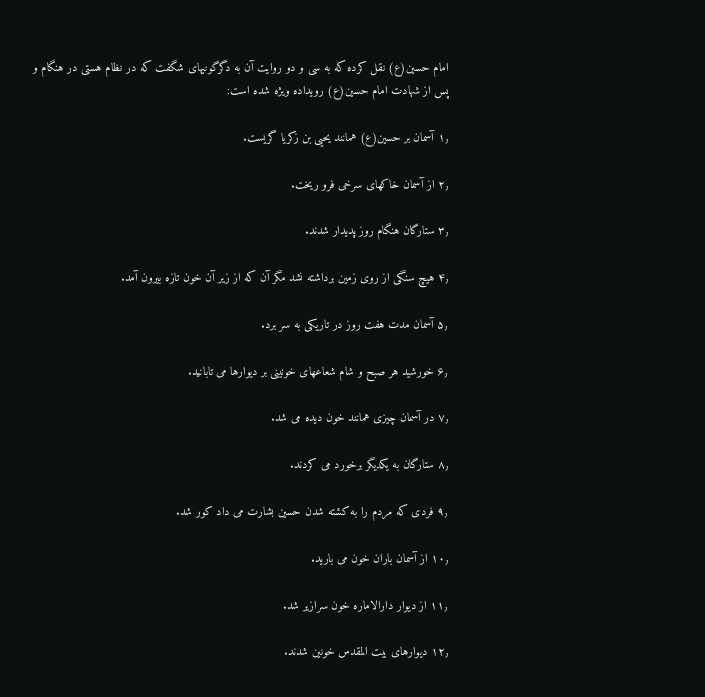امام حسین(ع) نقل کرده که به سی و دو روایت آن به دگرگونیهای شگفت که در نظام هستی در هنگام و پس از شهادت امام حسین(ع) رویداده ویژه شده است:

۱٫ آسمان بر حسین(ع) همانند یحیی بن زکریا گریست.

۲٫ از آسمان خاکهای سرخی فرو ریخت.

۳٫ ستارگان هنگام روز پدیدار شدند.

۴٫ هیچ سنگی از روی زمین برداشته نشد مگر آن که از زیر آن خون تازه بیرون آمد.

۵٫ آسمان مدت هفت روز در تاریکی به سر برد.

۶٫ خورشید هر صبح و شام شعاعهای خونینی بر دیوارها می تابانید.

۷٫ در آسمان چیزی همانند خون دیده می شد.

۸٫ ستارگان به یکدیگر برخورد می کردند.

۹٫ فردی که مردم را به کشته شدن حسین بشارت می داد کور شد.

۱۰٫ از آسمان باران خون می بارید.

۱۱٫ از دیوار دارالاماره خون سرازیر شد.

۱۲٫ دیوارهای بیت المقدس خونین شدند.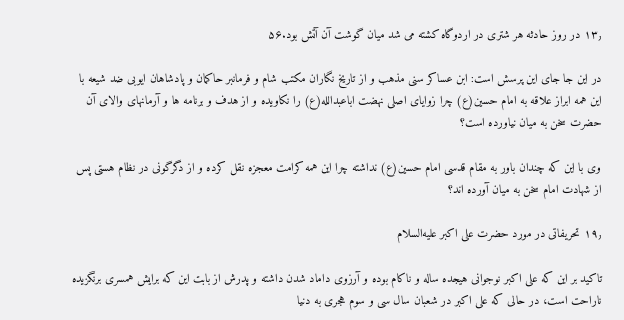۱۳٫ در روز حادثه هر شتری در اردوگاه کشته می شد میان گوشت آن آتش بود.۵۶

در این جا جای این پرسش است: ابن عساکر سنی مذهب و از تاریخ نگاران مکتب شام و فرمانبر حاکمان و پادشاهان ایوبی ضد شیعه با این همه ابراز علاقه به امام حسین(ع) چرا زوایای اصلی نهضت اباعبدالله(ع) را نکاویده و از هدف و برنامه ها و آرمانهای والای آن حضرت سخن به میان نیاورده است؟

وی با این که چندان باور به مقام قدسی امام حسین(ع) نداشته چرا این همه کرامت معجزه نقل کرده و از دگرگونی در نظام هستی پس از شهادت امام سخن به میان آورده اند؟

۱۹٫ تحریفاتی در مورد حضرت علی اکبر علیه‌السلام

تاکید بر این که علی اکبر نوجوانی هیجده ساله و ناکام بوده و آرزوی داماد شدن داشته و پدرش از بابت این که برایش همسری برنگزیده ناراحت است، در حالی که علی اکبر در شعبان سال سی و سوم هجری به دنیا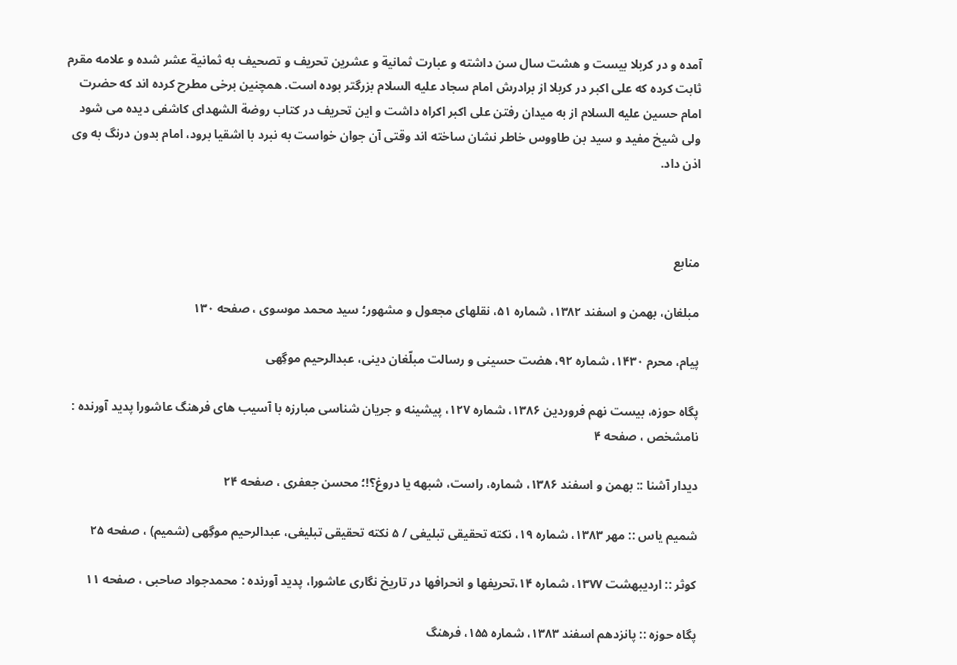آمده و در کربلا بیست و هشت سال سن داشته و عبارت ثمانیة و عشرین تحریف و تصحیف به ثمانیة عشر شده و علامه مقرم ثابت کرده که علی اکبر در کربلا از برادرش امام سجاد علیه السلام بزرگتر بوده است. همچنین برخی مطرح کرده اند که حضرت امام حسین علیه السلام از به میدان رفتن علی اکبر اکراه داشت و این تحریف در کتاب روضة الشهدای کاشفی دیده می شود ولی شیخ مفید و سید بن طاووس خاطر نشان ساخته اند وقتی آن جوان خواست به نبرد با اشقیا برود، امام بدون درنگ به وی اذن داد.



منابع

مبلغان، بهمن و اسفند ۱۳۸۲، شماره ۵۱، نقلهای مجعول و مشهور؛ سید محمد موسوی ، صفحه ۱۳۰

پیام، محرم ۱۴۳۰، شماره ۹۲، هضت حسینی و رسالت مبلّغان دینی، عبدالرحیم موگِهی

پگاه حوزه، بیست نهم فروردین ۱۳۸۶، شماره ۱۲۷، پیشینه و جریان شناسی مبارزه با آسیب های فرهنگ عاشورا پدید آورنده : نامشخص ، صفحه ۴

دیدار آشنا :: بهمن و اسفند ۱۳۸۶، شماره، راست، شبهه یا دروغ؟!؛ محسن جعفری ، صفحه ۲۴

شمیم یاس :: مهر ۱۳۸۳، شماره ۱۹، نکته تحقیقی تبلیغی / ۵ نکته تحقیقی تبلیغی، عبدالرحیم موگِهی (شمیم) ، صفحه ۲۵

کوثر :: اردیبهشت ۱۳۷۷، شماره ۱۴،تحریفها و انحرافها در تاریخ نگاری عاشورا، پدید آورنده : محمدجواد صاحبی ، صفحه ۱۱

پگاه حوزه :: پانزدهم اسفند ۱۳۸۳، شماره ۱۵۵، فرهنگ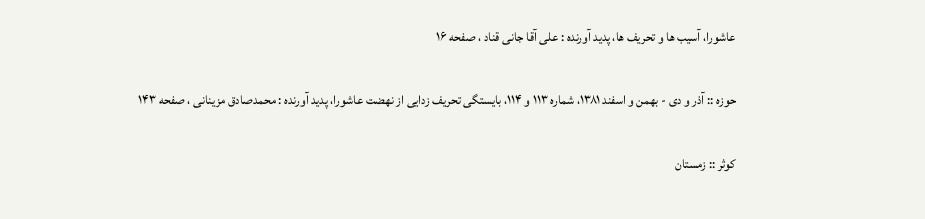عاشورا، آسیب ها و تحریف ها، پدید آورنده : علی آقا جانی قناد ، صفحه ۱۶

حوزه :: آذر و دی - بهمن و اسفند ۱۳۸۱، شماره ۱۱۳ و ۱۱۴، بایستگی تحریف زدایی از نهضت عاشورا، پدید آورنده : محمدصادق مزینانی ، صفحه ۱۴۳

کوثر :: زمستان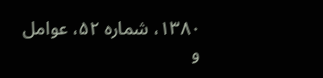۱۳۸۰، شماره ۵۲، عوامل و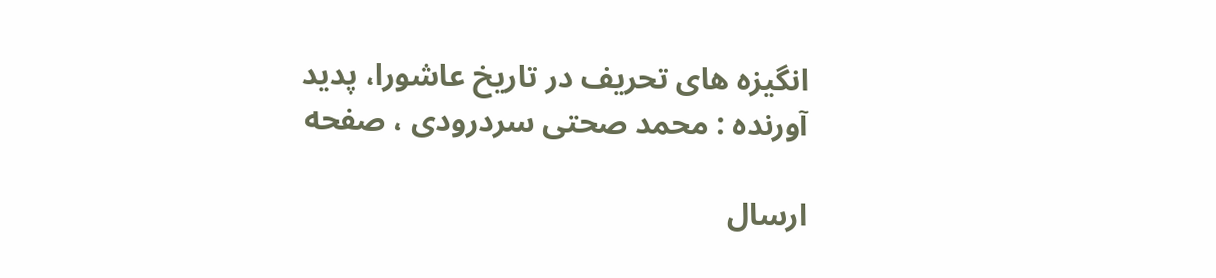انگیزه های تحریف در تاریخ عاشورا، پدید آورنده : محمد صحتی سردرودی ، صفحه

ارسال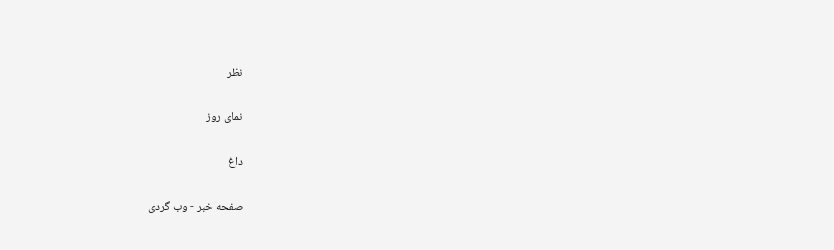نظر

نمای روز

داغ

صفحه خبر - وب گردی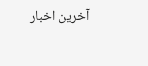آخرین اخبار